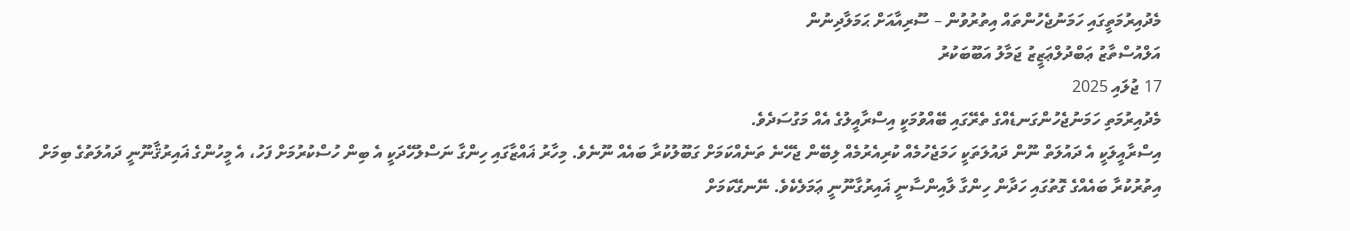މެދުއިރުމަތީގައި ހަމަނުޖެހުންތައް އިތުރުވުން – ސޫރިއާއަށް ޙަމަލާދިނުން
އަލްއުސްތާޒު ޢަބްދުލްޢަޒީޒު ޖަމާލު އަބޫބަކުރު
17 ޖުލައި 2025
މެދުއިރުމަތި ހަމަނުޖެހުންގަނޑެއްގެ ތެރޭގައި ބޭއްވުމަކީ އިސްރާއީލުގެ އެއް މަގުސަދެވެ.
އިސްރާއީލަކީ އެ ދައުލަތް ނޫން ދައުލަތަކީ ހަމަޖެހުމެއް ކުރިއެރުމެއް ލިބޭން ޖެހޭނެ ތަނެއްކަމަށް ގަބޫލުކުރާ ބައެއް ނޫނެވެ. މިހާރު ޣައްޒާގައި ހިންގާ ނަސްލުހޭދަކީ އެ ބިން ހުސްކުރުމަށް ފަހު، އެ މީހުންގެ ޣައިރުޤާނޫނީ ދައުލަތުގެ ބިމަށް އިތުރުކުރާ ބައެއްގެ ގޮތުގައި ހަދާން ހިންގާ ލާއިންސާނީ ޣައިރުގާނޫނީ ޢަމަލެކެވެ. ނޭނގޭކަމަށް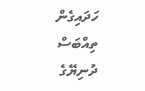ހަދައިގެން ތިއްބަސް ދުނިޔޭގެ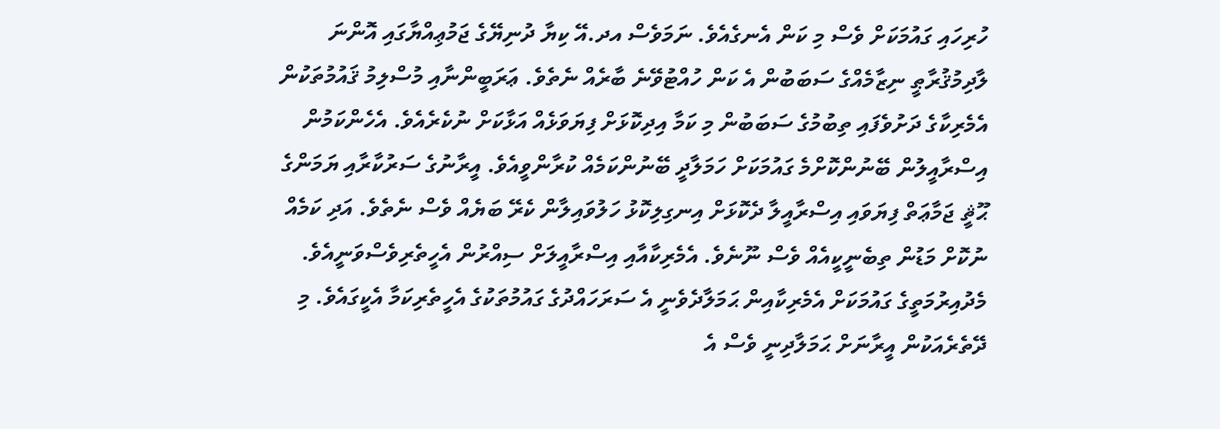ހުރިހައި ގައުމަކަށް ވެސް މި ކަން އެނގެއެވެ. ނަމަވެސް އދ.އޭ ކިޔާ ދުނިޔޭގެ ޖަމުޢިއްޔާގައި އޮންނަ ލާދިމުޤުރާޠީ ނިޒާމެއްގެ ސަބަބުން އެ ކަން ހުއްޓުވޭނެ ބާރެއް ނެތެވެ. ޢަރަބީންނާއި މުސްލިމު ޤައުމުތަކުން އެމެރިކާގެ ދަށުވެފައި ތިބުމުގެ ސަބަބުން މި ކަމާ އިދިކޮޅަށް ފިޔަވަޅެއް އަޅާކަށް ނުކެރެއެވެ. އެހެންކަމުން އިސްރާއީލުން ބޭނުންކޮށްމެ ގައުމަކަށް ހަމަލާދީ ބޭނުންކަމެއް ކުރާންވީއެވެ. އީރާނުގެ ސަރުކާރާއި ޔަމަންގެ ޙޫޘީ ޖަމާޢަތް ފިޔަވައި އިސްރާއީލާ ދެކޮޅަށް އިނގިލިކޮޅު ހަލުވައިލާން ކެރޭ ބަޔެއް ވެސް ނެތެވެ. އަދި ކަމެއް ނުކޮށް މަޑުން ތިބެނީކީއެއް ވެސް ނޫނެވެ. އެމެރިކާއާއި އިސްރާއީލަށް ސިއްރުން އެހީތެރިވެސްވަނީއެވެ. މެދުއިރުމަތީގެ ގައުމަކަށް އެމެރިކާއިން ޙަމަލާދެވެނީ އެ ސަރަހައްދުގެ ގައުމުތަކުގެ އެހީތެރިކަމާ އެކީގައެވެ. މި ދޭތެރެއަކުން އީރާނަށް ޙަމަލާދިނީ ވެސް އެ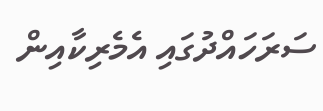ސަރަހައްދުގައި އެމެރިކާއިން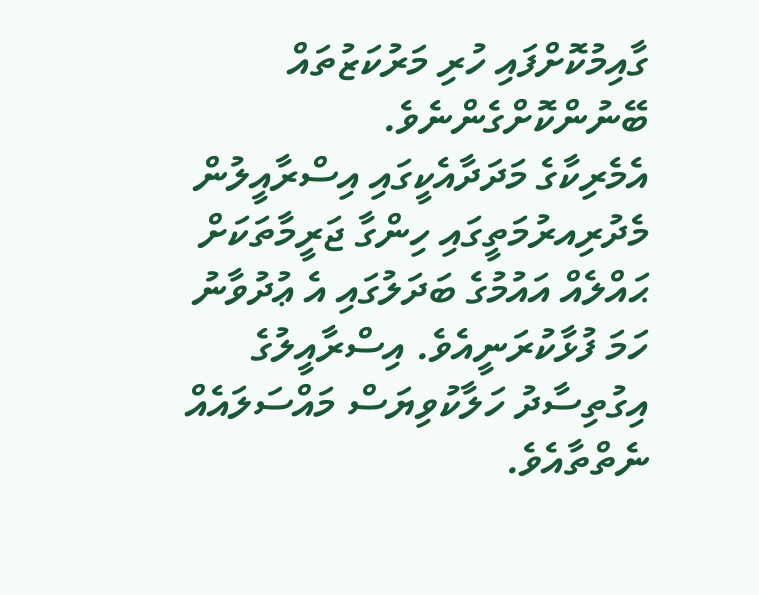ގާއިމުކޮށްފައި ހުރި މަރުކަޒުތައް ބޭނުންކޮށްގެންނެވެ.
އެމެރިކާގެ މަދަދާއެކީގައި އިސްރާއީލުން މެދުރިއރުމަތީގައި ހިންގާ ޖަރީމާތަކަށް ޙައްލެއް އައުމުގެ ބަދަލުގައި އެ ޢުދުވާނު ހަމަ ފުޅާކުރަނީއެވެ. އިސްރާއީލުގެ އިގުތިސާދު ހަލާކުވިޔަސް މައްސަލައެއް ނެތްތާއެވެ.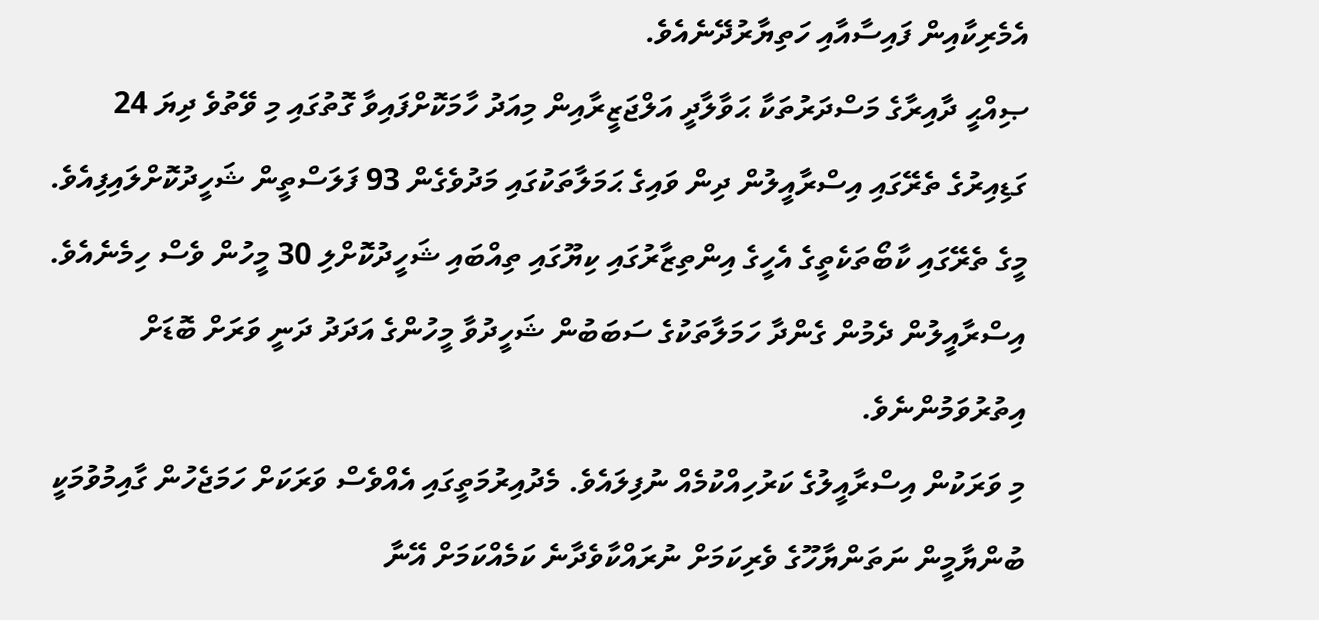އެމެރިކާއިން ފައިސާއާއި ހަތިޔާރުދޭނެއެވެ.
ޞިއްޙީ ދާއިރާގެ މަސްދަރުތަކާ ޙަވާލާދީ އަލްޖަޒީރާއިން މިއަދު ހާމަކޮށްފައިވާ ގޮތުގައި މި ވޭތުވެ ދިޔަ 24 ގަޑިއިރުގެ ތެރޭގައި އިސްރާއީލުން ދިން ވައިގެ ޙަމަލާތަކުގައި މަދުވެގެން 93 ފަލަސްތީން ޝަހީދުކޮށްލައިފިއެވެ. މީގެ ތެރޭގައި ކާބޯތަކެތީގެ އެހީގެ އިންތިޒާރުގައި ކިޔޫގައި ތިއްބައި ޝަހީދުކޮށްލި 30 މީހުން ވެސް ހިމެނެއެވެ. އިސްރާއީލުން ދެމުން ގެންދާ ހަމަލާތަކުގެ ސަބަބުން ޝަހީދުވާ މީހުންގެ އަދަދު ދަނީ ވަރަށް ބޮޑަށް އިތުރުވަމުންނެވެ.
މި ވަރަކުން އިސްރާއީލުގެ ކަރުހިއްކުމެއް ނުފިލައެވެ. މެދުއިރުމަތީގައި އެއްވެސް ވަރަކަށް ހަމަޖެހުން ގާއިމުވުމަކީ ބުންޔާމީން ނަތަންޔާހޫގެ ވެރިކަމަށް ނުރައްކާވެދާނެ ކަމެއްކަމަށް އޭނާ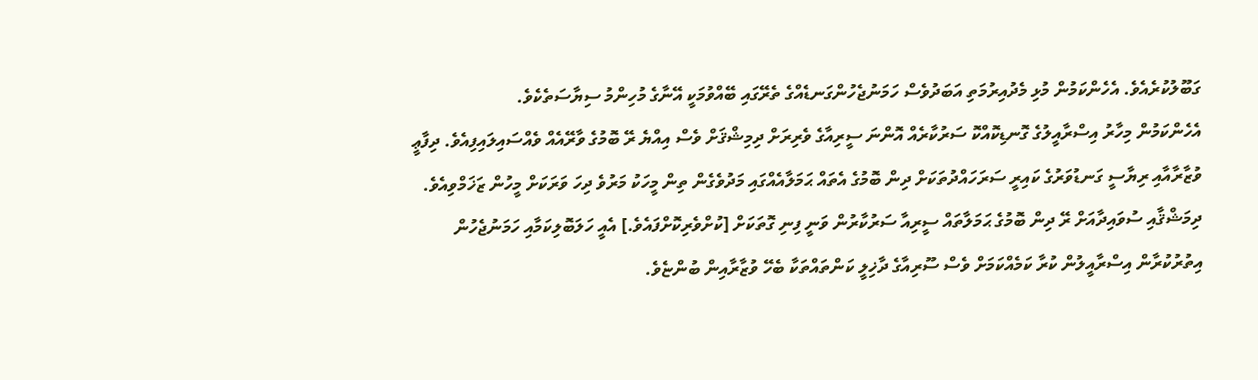ގަބޫލުކުރެއެވެ. އެހެންކަމުން މުޅި މެދުއިރުމަތި އަބަދުވެސް ހަމަނުޖެހުންގަނޑެއްގެ ތެރޭގައި ބޭއްވުމަކީ އޭނާގެ މުހިންމު ސިޔާސަތެކެވެ.
އެހެންކަމުން މިހާރު އިސްރާއީލުގެ ގޮނޑިކޮއްކޮ ސަރުކާރެއް އޮންނަ ސީރިއާގެ ވެރިރަށް ދިމިޝްޤަށް ވެސް އިއްޔެ ރޭ ބޮމުގެ ވާރޭއެއް ވެއްސައިލައިފިއެވެ. ދިފާޢީ ވުޒާރާއާއި ރިޔާސީ ގަނޑުވަރުގެ ކައިރީ ސަރަހައްދުތަކަށް ދިން ބޮމުގެ އެތައް ޙަމަލާއެއްގައި މަދުވެގެން ތިން މީހަކު މަރުވެ ދިހަ ވަރަކަށް މީހުން ޒަޚަމްވިއެވެ.
ދިމަޝްޤާއި ސުވައިދާއަށް ރޭ ދިން ބޮމުގެ ޙަމަލާތައް ސީރިއާ ސަރުކާރުން ވަނީ ފިނި ގޮތަކަށް [ކުށްވެރިކޮށްފައެވެ.] އެއީ ހަލަބޮލިކަމާއި ހަމަނުޖެހުން އިތުރުކުރާން އިސްރާއީލުން ކުރާ ކަމެއްކަމަށް ވެސް ސޫރިއާގެ ދާޚިލީ ކަންތައްތަކާ ބެހޭ ވުޒާރާއިން ބުންޏެވެ.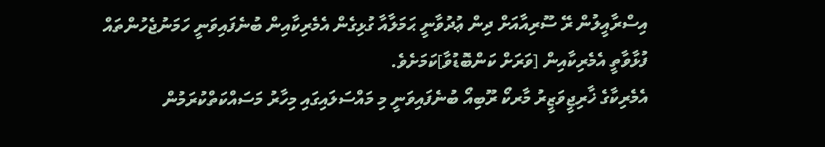އިސްރާއީލުން ރޭ ސޫރިއާއަށް ދިން ޢުދުވާނީ ޙަމަލާއާ ގުޅިގެން އެމެރިކާއިން ބުނެފައިވަނީ ހަމަނުޖެހުންތައް ފުޅާވާތީ އެމެރިކާއިން [ވަރަށް ކަންބޮޑުވާ]ކަމަށެވެ.
އެމެރިކާގެ ޚާރިޖީވަޒީރު މާރކޯ ރޫބިއޯ ބުނެފައިވަނީ މި މައްސަލައިގައި މިހާރު މަސައްކަތްކުރަމުން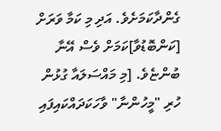ގެންދާކަމަށެވެ. އަދި މި ކަމާ ވަރަށް [ކަންބޮޑުވާ]ކަމަށް ވެސް އޭނާ ބުންޏެވެ. [މި މައްސަލައާ ގުޅުން ހުރި "މީހުންނާ" ވާހަކަދައްކައިފައި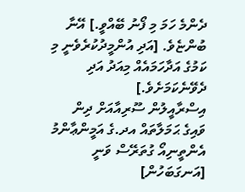ދެންމެ ހަމަ މި ފޯނު ބޭއްވީ.] އޭނާ ބުންޏެވެ. [އަދި އުންމީދުކުރެވެނީ މި ކަމުގެ އަދާހަމައެއް މިއަދު އަދި ދެވޭނެކަމަށެވެ.]
އިސްރާއީލުން ސޫރިއާއަށް ދިން ވައިގެ ޙަމަލާތައް އދ.ގެ އަމީންޢާންމު އެންތީނިއޯ ގުތަރޭސް ވަނީ [އަނގަބަހުން]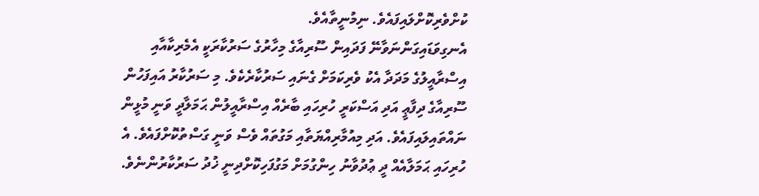ކުށްވެރިކޮށްލައިފައެވެ. ނިމުނީތާއެވެ.
އެނގިވަޑައިގަންނަވާނޭ ފަދައިން ސޫރިއާގެ މިހާރުގެ ސަރުކާރަކީ އެމެރިކާއާއި އިސްރާއީލުގެ މަދަދާ އެކު ވެރިކަމަށް ގެނައި ސަރުކާރެކެވެ. މި ސަރުކާރު އައިފަހުން ސޫރިއާގެ ދިފާޢީ އަދި އަސްކަރީ ހުރިހައި ބާރެއް އިސްރާއީލުން ޙަމަލާދީ ވަނީ މުޅީން ނައްތައިލައިފައެވެ. އަދި މިއުމާރިއްޔަތާއި މަގުތައް ވެސް ވަނީ ގަސްތުކޮށްފައެވެ. އެ ހުރިހައި ޙަމަލާއެއް ދީ ޢުދުވާނު ހިންގުމަށް މަގުފަހިކޮށްދިނީ ޚުދު ސަރުކާރުންނެވެ.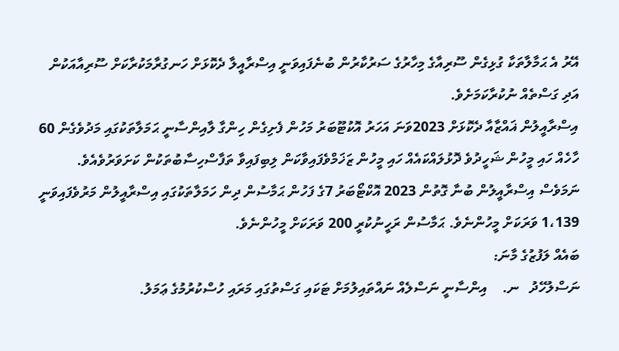އޭރު އެ ޙަމާލާތަކާ ގުޅިގެން ސޫރިއާގެ މިހާރުގެ ސަރުކާރުން ބުނެފައިވަނީ އިސްރާއީލާ ދެކޮޅަށް ހަނގުރާމަކުރާކަށް ސޫރިއާއަކުން އަދި ގަސްތެއް ނުކުރާކަމަށެވެ.
އިސްރާއީލުން ޣައްޒާއާ ދެކޮޅަށް 2023ވަނަ އަހަރު އޮކުޓޫބަރު މަހުން ފެށިގެން ހިންގާ ލާއިންސާނީ ޙަމަލާތަކުގައި މަދުވެގެން 60 ހާހެއް ހައި މީހުން ޝަހީދުވެ ދޮޅުލައްކައެއް ހައި މީހުން ޒަޚަމްވެފައިވާކަން ލިބިފައިވާ ތަފާސްހިސާބުތަކުން ކަށަވަރުވެއެވެ. ނަމަވެސް އިސްރާއީލުން ބުނާ ގޮތުން 2023 އޮކްޓޯބަރު 7ގެ ފަހުން ޙަމާސުން ދިން ހަމަލާތަކުގައި އިސްރާއީލުން މަރުވެފައިވަނީ 1،139 ވަރަކަށް މީހުންނެވެ. ޙަމާސުން ރަހީނުކުރީ 200 ވަރަކަށް މީހުންނެވެ.
ބައެއް ލަފުޒުގެ މާނަ:
ނަސްލުހޭދު   ނ.    އިންސާނީ ނަސްލެއް ނައްތައިލުމަށް ޓަކައި ގަސްތުގައި މަރައި ހުސްކުރުމުގެ ޢަމަލު.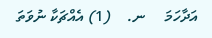އަދާހަމަ     ނ.    (1) އެއްޗަކާ ނުވަތަ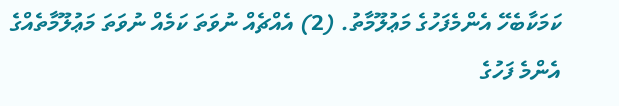ކަމަކާބެހޭ އެންމެފަހުގެ މަޢުލޫމާތު. (2) އެއްޗެއް ނުވަތަ ކަމެއް ނުވަތަ މަޢުލޫމާތެއްގެ އެންމެ ފަހުގެ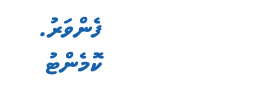ފެންވަރު.
ކޮމެންޓު